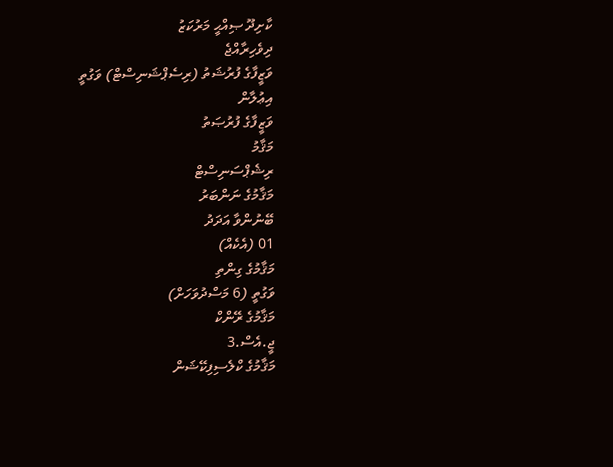ކާށިދޫ ޞިއްޙީ މަރުކަޒު
ދިވެހިރާއްޖެ
ވަޒީފާގެ ފުރުޝަތު (ރިސެޕްޝަނިސްޓް) ވަގުތީ
އިޢުލާން
ވަޒީފާގެ ފުރުޞަތު
މަޤާމު
ރިޝެޕްސަނިސްޓް
މަޤާމުގެ ނަންބަރު
ބޭނުންވާ އަދަދު
01 (އެކެއް)
މަޤާމުގެ ގިންތި
ވަގުތީ (6 މަސްދުވަހަށް)
މަޤާމުގެ ރޭންކް
ޖީ.އެސް.3
މަޤާމުގެ ކްލެސިފިކޭޝަން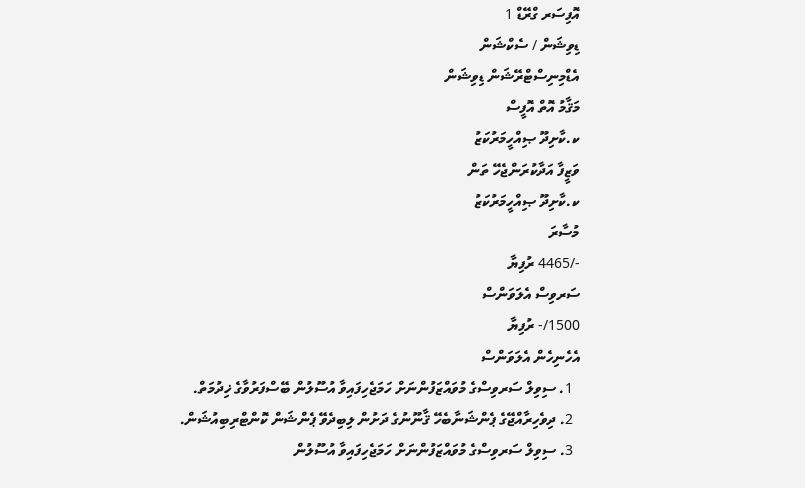އޮފިސަރ ގްރޭޑް 1
ޑިވިޝަން / ސެކްޝަން
އެޑްމިނިސްޓްރޭޝަން ޑިވިޝަން
މަޤާމު އޮތް އޮފީސް
ކ.ކާށިދޫ ޞިއްހީމަރުކަޒު
ވަޒީފާ އަދާކުރަންޖެހޭ ތަން
ކ.ކާށިދޫ ޞިއްހީމަރުކަޒު
މުސާރަ
-/4465 ރުފިޔާ
ސަރވިސް އެލަވަންސް
1500/- ރުފިޔާ
އެހެނިހެން އެލަވަންސް
  1. ސިވިލް ސަރވިސްގެ މުވައްޒަފުންނަށް ހަމަޖެހިފައިވާ އުސޫލުން ބޭސްފަރުވާގެ ޚިދުމަތް.
  2. ދިވެހިރާއްޖޭގެ ޕެންޝަނާބެހޭ ޤާނޫނުގެ ދަށުން ލިބިދެވޭ ޕެންޝަން ކޮންޓްރިބިއުޝަން.
  3. ސިވިލް ސަރވިސްގެ މުވައްޒަފުންނަށް ހަމަޖެހިފައިވާ އުސޫލުން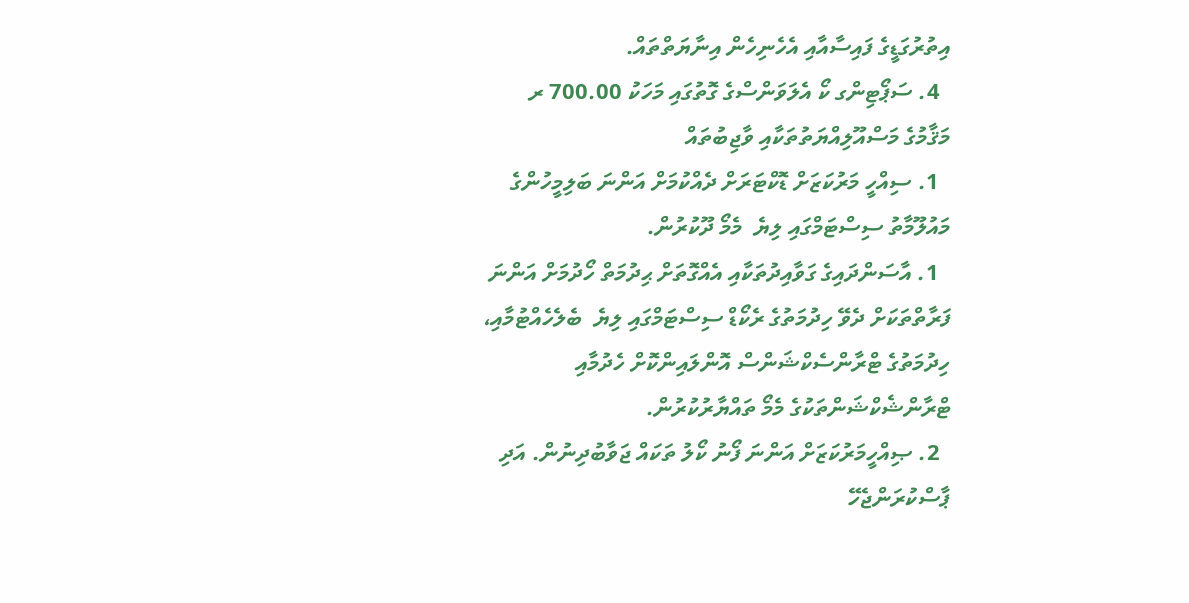އިތުރުގަޑީގެ ފައިސާއާއި އެހެނިހެން އިނާޔަތްތައް.
  4. ސަޕޯޓިންގ ކޯ އެލަވަންސްގެ ގޮތުގައި މަހަކު 700.00 ރ
މަޤާމުގެ މަސްއޫލިއްޔަތުތަކާއި ވާޖިބުތައް
  1. ސިއްހީ މަރުކަޒަށް ޑޮކްޓަރަށް ދެއްކުމަށް އަންނަ ބަލިމީހުންގެ މައުލޫމާތު ސިސްޓަމްގައި ލިޔެ  މެމޯ ދޫކުރުން.
  1. އާސަންދައިގެ ގަވާއިދުތަކާއި އެއްގޮތަށް ޙިދުމަތް ހޯދުމަށް އަންނަ ފަރާތްތަކަށް ދެވޭ ހިދުމަތުގެ ރެކޯޑް ސިސްޓަމްގައި ލިޔެ  ބެލެހެއްޓުމާއި، ހިދުމަތުގެ ޓްރާންސެކްޝަންސް އޮންލައިންކޮށް ހެދުމާއި ޓްރާންޝެކްޝަންތަކުގެ މެމޯ ތައްޔާރުކުރުން.
  2. ޞިއްހީމަރުކަޒަށް އަންނަ ފޯނު ކޯލު ތަކައް ޖަވާބުދިނުން. އަދި ޕާސްކުރަންޖެހޭ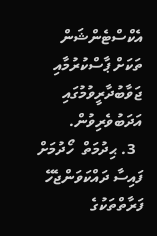އެކްސްޓެންޝަން ތަކަށް ޕާސްކުރުމާއި ޖަވާބުދާރީވުމުގައި އަދަބުވެރިވުން.
  3. ޙިދުމަތް  ހޯދުމަށް ފައިސާ ދައްކަވަންޖެހޭ ފަރާތްތަކުގެ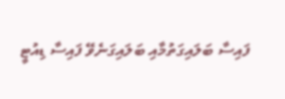ފައިސާ ބަލައިގަތުމާއި ބަލައިގަނެވޭ ފައިސާ ޑިއުޓީ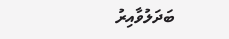ބަދަލުވާއިރު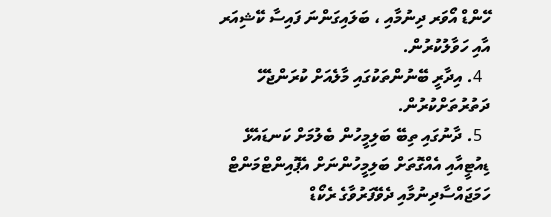ހޭންޑް އޯވަރ ދިނުމާއި ، ބަލައިގަންނަ ފައިސާ ކޭޝިއަރ އާއި ހަވާލުކުރުން.
  4. އިދާރީ ބޭނުންތަކުގައި މާލެއަށް ކުރަންޖެހޭ ދަތުރުތަށްކުރުން.
  5. ދާނުގައި ތިބޭ ބަލިމީހުން ބެލުމަށް ކަނޑައެޅޭ  ޑިއުޓީއާއި އެއްގޮތަށް ބަލިމީހުންނަށް އެޕޮއިންޓްމަންޓް ހަމަޖައްސާދިނުމާއި ދެވޭފަރުވާގެ ރެކޯޑް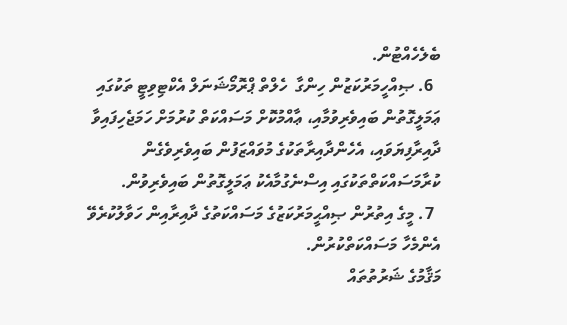ބެލެހެއްޓުން.
  6. ޞިއްހީމަރުކަޒުން ހިންގާ  ހެލްތް ޕްރޮމޯޝަނަލް އެކްޓިވިޓީ ތަކުގައި ޢަމަލީގޮތުން ބައިވެރިވުމާއި، ޢާއްމުކޮށް މަސައްކަތް ކުރުމަށް ހަމަޖެހިފައިވާ ދާއިރާފިޔަވައި، އެހެންދާއިރާތަކުގެ މުވައްޒަފުން ބައިވެރިވެގެން ކުރާމަސައްކަތްތަކުގައި އިސްނެގުމާއެކު ޢަމަލީގޮތުން ބައިވެރިވުން.
  7. މީގެ އިތުރުން ޞިއްޙީމަރުކަޒުގެ މަސައްކަތުގެ ދާއިރާއިން ހަވާލުކުރެވޭ އެންމެހާ މަސައްކަތްކުރުން.
މަޤާމުގެ ޝަރުތުތައް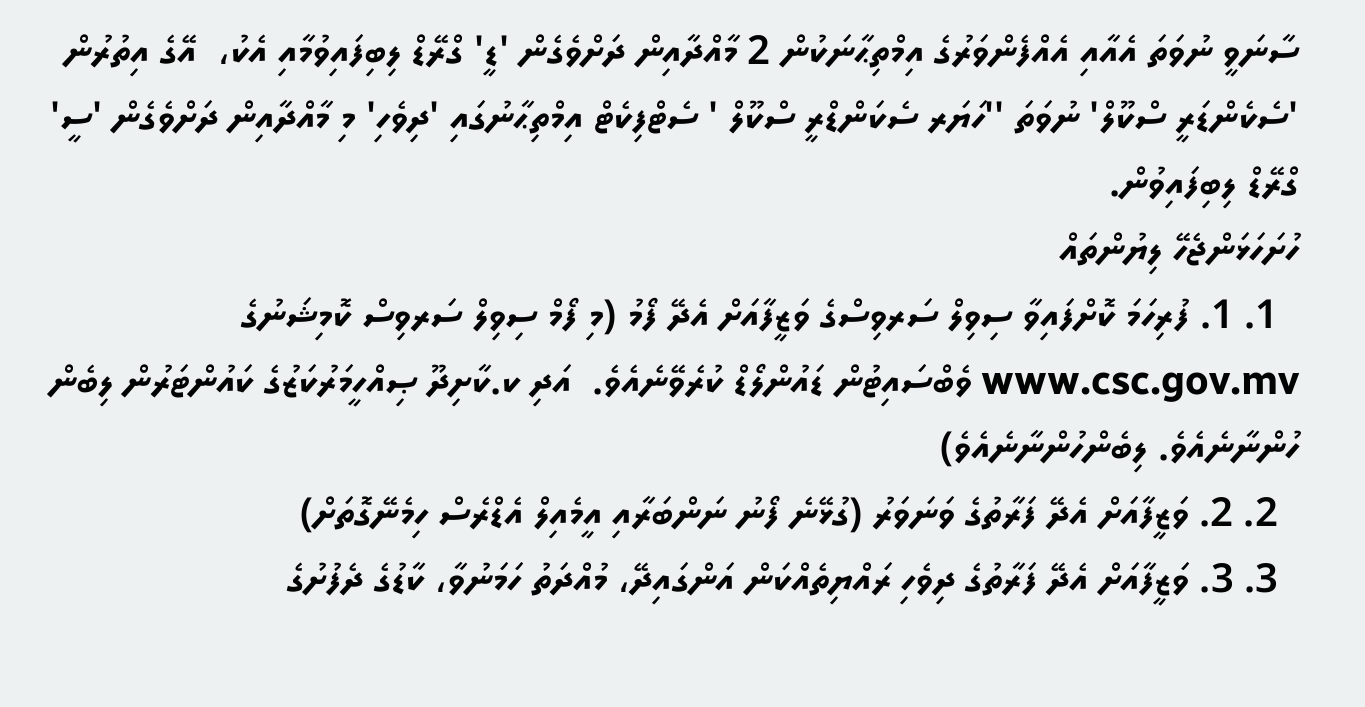ސާނަވީ ނުވަތަ އެއާއި އެއްފެންވަރުގެ އިމްތިޙާނަކުން 2 މާއްދާއިން ދަށްވެގެން 'ޑީ' ގްރޭޑް ލިބިފައިވުމާއި އެކު،  އޭގެ އިތުރުން 'ސެކެންޑަރީ ސްކޫލް' ނުވަތަ ''ހަޔަރ ސެކަންޑްރީ ސްކޫލް ' ސެޓްފިކެޓް އިމްތިޙާނުގައި 'ދިވެހި' މި މާއްދާއިން ދަށްވެގެން 'ސީ' ގްރޭޑް ލިބިފައިވުން.
ހުށަހަޅަންޖެހޭ ލިޔުންތައް
  1. 1. ފުރިހަމަ ކޮށްފައިވާ ސިވިލް ސަރވިސްގެ ވަޒީފާއަށް އެދޭ ފޯމު (މި ފޯމް ސިވިލް ސަރވިސް ކޮމިޝަނުގެ  www.csc.gov.mv ވެބްސައިޓުން ޑައުންލޯޑް ކުރެވޭނެއެވެ.  އަދި ކ.ކާށިދޫ ޞިއްހީމަރުކަޒުގެ ކައުންޓަރުން ލިބެން ހުންނާނެއެވެ. ލިބެންހުންނާނެއެވެ)
  2. 2. ވަޒީފާއަށް އެދޭ ފަރާތުގެ ވަނަވަރު (ގުޅޭނެ ފޯނު ނަންބަރާއި އީމެއިލް އެޑްރެސް ހިމެނޭގޮތަށް)
  3. 3. ވަޒީފާއަށް އެދޭ ފަރާތުގެ ދިވެހި ރައްޔިތެއްކަން އަންގައިދޭ، މުއްދަތު ހަމަނުވާ، ކާޑުގެ ދެފުށުގެ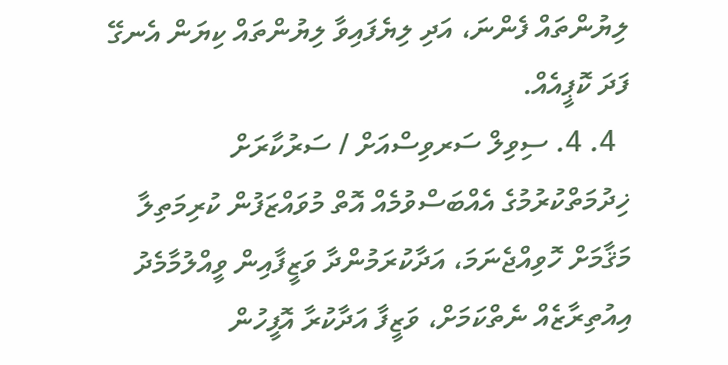ލިޔުންތައް ފެންނަ، އަދި ލިޔެފައިވާ ލިޔުންތައް ކިޔަން އެނގޭ ފަދަ ކޮޕީއެއް.
  4. 4. ސިވިލް ސަރވިސްއަށް / ސަރުކާރަށް ޚިދުމަތްކުރުމުގެ އެއްބަސްވުމެއް އޮތް މުވައްޒަފުން ކުރިމަތިލާ މަޤާމަށް ހޮވިއްޖެނަމަ، އަދާކުރަމުންދާ ވަޒީފާއިން ވީއްލުމާމެދު އިއުތިރާޒެއް ނެތްކަމަށް، ވަޒީފާ އަދާކުރާ އޮފީހުން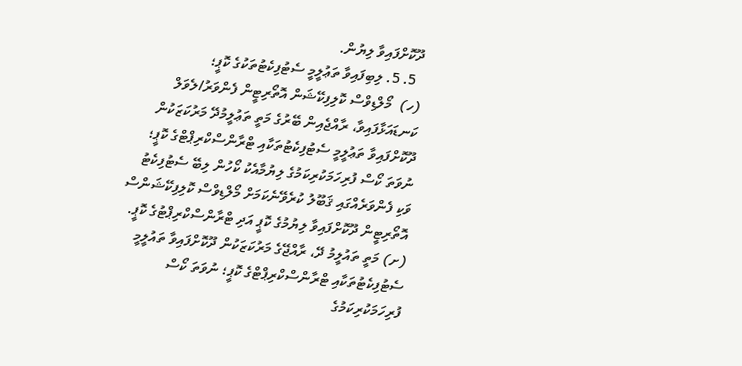ދޫކޮށްފައިވާ ލިޔުން.
  5. 5. ލިބިފައިވާ ތަޢުލީމީ ސެޓުފިކެޓުތަކުގެ ކޮޕީ؛
(ހ)  މޯލްޑިވްސް ކޮލިފިކޭޝަން އޮތޯރިޓީން ފެންވަރު/ލެވަލް ކަނޑައަޅާފައިވާ، ރާއްޖެއިން ބޭރުގެ މަތީ ތަޢުލީމުދޭ މަރުކަޒަކުން ދޫކޮށްފައިވާ ތަޢުލީމީ ސެޓުފިކެޓުތަކާއި ޓްރާންސްކްރިޕްޓްގެ ކޮޕީ؛  ނުވަތަ ކޯސް ފުރިހަމަކުރިކަމުގެ ލިޔުމާއެކު ކޯހުން ލިބޭ ސެޓުފިކެޓު ވަކި ފެންވަރެއްގައި ޤަބޫލު ކުރެވޭނެކަމަށް މޯލްޑިވްސް ކޮލިފިކޭޝަންސް އޮތޯރިޓީން ދޫކޮށްފައިވާ ލިޔުމުގެ ކޮޕީ އަދި ޓްރާންސްކްރިޕްޓުގެ ކޮޕީ.
(ށ) މަތީ ތައުލީމު ދޭ، ރާއްޖޭގެ މަރުކަޒަކުން ދޫކޮށްފައިވާ ތައުލީމީ ސެޓުފިކެޓުތަކާއި ޓްރާންސްކްރިޕްޓްގެ ކޮޕީ؛ ނުވަތަ ކޯސް ފުރިހަމަކުރިކަމުގެ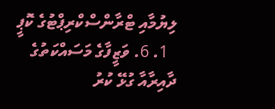ލިޔުމާއި ޓްރާންސްކްރިޕްޓުގެ ކޮޕީ
  1. 6. ވަޒީފާގެ މަސައްކަތުގެ ދާއިރާއާ ގުޅޭ ކުރު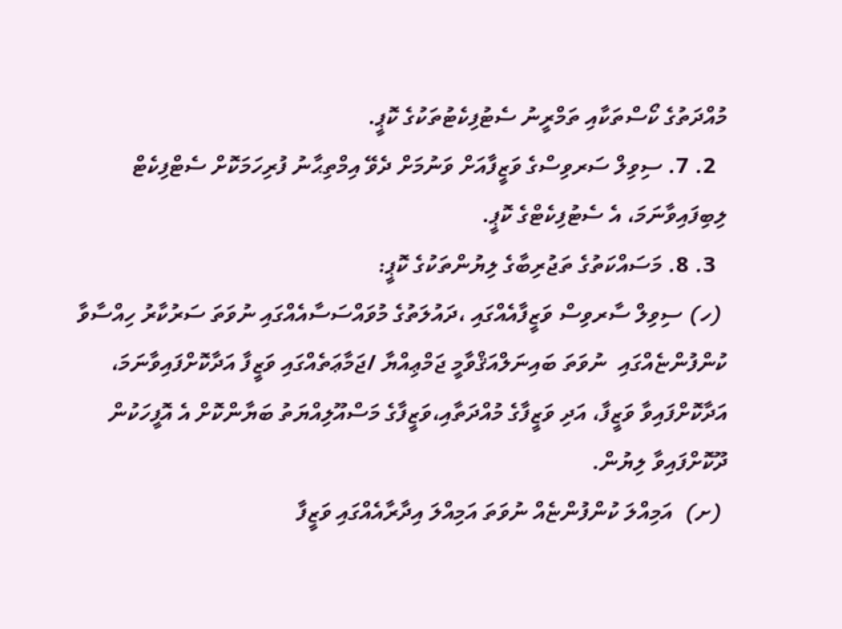މުއްދަތުގެ ކޯސްތަކާއި ތަމްރީނު ސެޓުފިކެޓުތަކުގެ ކޮޕީ.
  2. 7. ސިވިލް ސަރވިސްގެ ވަޒީފާއަށް ވަނުމަށް ދެވޭ އިމްތިޙާނު ފުރިހަމަކޮށް ސެޓްފިކެޓް ލިބިފައިވާނަމަ، އެ ސެޓުފިކެޓްގެ ކޮޕީ.
  3. 8. މަސައްކަތުގެ ތަޖުރިބާގެ ލިޔުންތަކުގެ ކޮޕީ:
 (ހ) ސިވިލް ސާރވިސް ވަޒީފާއެއްގައި ،ދައުލަތުގެ މުވައްސަސާއެއްގައި ނުވަތަ ސަރުކާރު ހިއްސާވާ ކުންފުންޏެއްގައި  ނުވަތަ ބައިނަލްއަޤްވާމީ ޖަމްޢިއްޔާ /ޖަމާޢަތެއްގައި ވަޒީފާ އަދާކޮށްފައިވާނަމަ، އަދާކޮށްފައިވާ ވަޒީފާ، އަދި ވަޒީފާގެ މުއްދަތާއި،ވަޒީފާގެ މަސްއޫލިއްޔަތު ބަޔާންކޮށް އެ އޮފީހަކުން ދޫކޮށްފައިވާ ލިޔުން.
 (ށ)  އަމިއްލަ ކުންފުންޏެއް ނުވަތަ އަމިއްލަ އިދާރާއެއްގައި ވަޒީފާ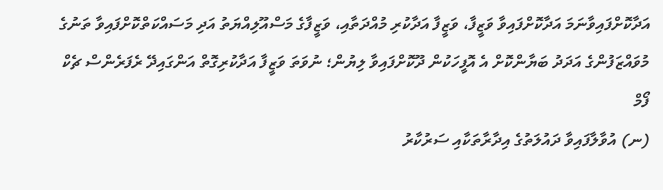އަދާކޮށްފައިވާނަމަ އަދާކޮށްފައިވާ ވަޒީފާ، ވަޒީފާ އަދާކުރި މުއްދަތާއި، ވަޒީފާގެ މަސްއޫލިއްޔަތު އަދި މަސައްކަތްކޮށްފައިވާ ތަނުގެ މުވައްޒަފުންގެ އަދަދު ބަޔާންކޮށް އެ އޮފީހަކުން ދޫކޮށްފައިވާ ލިޔުން؛ ނުވަތަ ވަޒީފާ އަދާކުރިގޮތް އަންގައިދޭ ރެފަރެންސް ޗެކް ފޯމް
(ނ) އުވާލާފައިވާ ދައުލަތުގެ އިދާރާތަކާއި ސަރުކާރު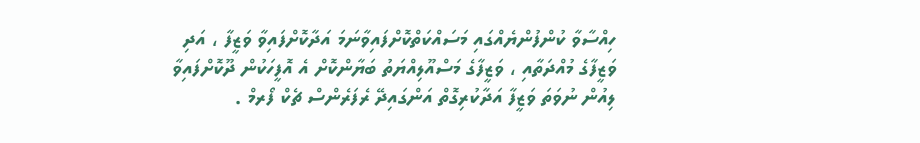ހިއްސާވާ ކުންފުންޔެއްގައި މަސައްކަތްކޮށްފައިވާނަމަ އަދާކޮށްފައިވާ ވަޒީފާ ، އަދި ވަޒީފާގެ މުއްދަތާއި ، ވަޒީފާގެ މަސްއޫލިއްޔަތު ބަޔާންކޮށް އެ އޮފީހަކުން ދޫކޮށްފައިވާ ލިއުން ނުވަތަ ވަޒީފާ އަދާކުރިގޮތް އަންގައިދޭ ރެފަރެންސް ޗެކް ފޯރމް .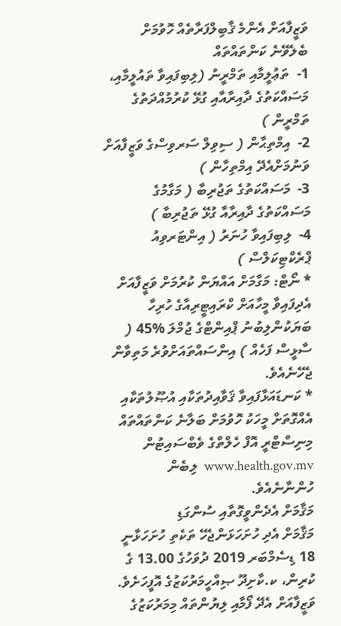ވަޒީފާއަށް އެންމެ ޤާބިލްފަރާތެއް ހޮވުމަށް ބެލެވޭނެ ކަންތައްތައް
1-  ތަޢުލީމާއި ތަމްރީނު (ލިބިފައިވާ ތައުލީމާއި، މަސައްކަތުގެ ދާއިރާއާއި ގުޅޭ ކުރުމުއްދަތުގެ ތަމްރީން )
2-  އިމްތިޙާން ( ސިވިލް ސަރވިސްގެ ވަޒީފާއަށް ވަނުމަށްއެދޭ އިމްތިހާން )
3-  މަސައްކަތުގެ ތަޖުރިބާ ( މަގާމުގެ މަސައްކަތުގެ ދާއިރާއާ ގުޅޭ ތަޖުރިބާ )
4-  ލިބިފައިވާ ހުނަރު ( އިންޓަރވިއު ޕްރެކްޓިކަލްސް )
* ނޯޓް: މަގާމަށް އައްޔަން ކުރުމަށް ވަޒީފާއަށް އެދިފައިވާ މީހާއަށް ކްރައިޓީރިއާގެ ހުރިހާ ބަޔަކުންލިބުނު ޕްއިންޓްގެ ޖުމްލަ %45 ( ސާޅީސް ފަހެއް ) އިންސައްތައަށްވުރެ މަތިވާން ޖެހޭނެއެވެ.
* ކަނޑައަޅާފައިވާ ޤަވާއިދުތަކާއި އުޞޫލުތަކާއި އެއްގޮތަށް މީހަކު ހޮވުމަށް ބަލާނެ ކަންތައްތައް މިނިސްޓްރީ އޮފް ހެލްތްގެ ވެބްސައިޓުން www.health.gov.mv  ލިބެން ހުންނާނެއެވެ.
މަޤާމަށް އެދެންވީގޮތާއި ސުންގަޑި
މަޤާމަށް އެދި ހުށަހަޅަންޖެހޭ ތަކެތި ހުށަހަޅާނީ 18 ޑިސެމްބަރ 2019 ދުވަހުގެ 13.00 ގެ ކުރިން، ކ.ކާށިދޫ ޞިއްހީމަރުކަޒުގެ އޮފީހަށެވެ. ވަޒީފާއަށް އެދޭ ފޯމާއި ލިޔުންތައް މިމަރުކަޒުގެ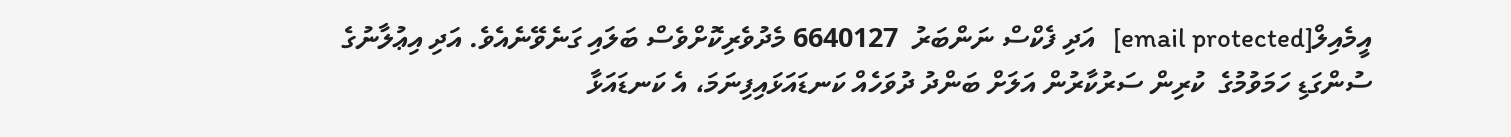އީމެއިލް[email protected]   އަދި ފެކްސް ނަންބަރު  6640127 މެދުވެރިކޮށްވެސް ބަލައި ގަނެވޭނެއެވެ. އަދި އިޢުލާނުގެ ސުންގަޑި ހަމަވުމުގެ  ކުރިން ސަރުކާރުން އަލަށް ބަންދު ދުވަހެއް ކަނޑައަޅައިފިނަމަ، އެ ކަނޑައަޅާ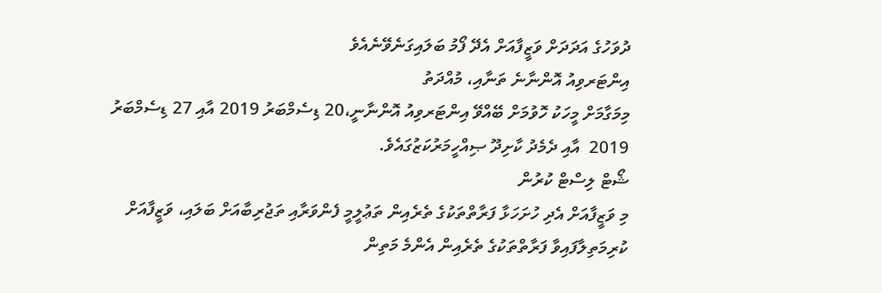ދުވަހުގެ އަދަދަށް ވަޒީފާއަށް އެދޭ ފޯމު ބަލައިގަނެވޭނެއެވެ
އިންޓަރވިއު އޮންނާނެ ތަނާއި، މުއްދަތު
މިމަގާމަށް މީހަކު ހޮވުމަށް ބޭއްވޭ އިންޓަރވިއު އޮންނާނީ،20 ޑިސެމްބަރު 2019 އާއި 27 ޑިސެމްބަރު 2019  އާއި ދެމެދު ކާށިދޫ ޞިއްހީމަރުކަޒުގައެވެ.
ޝޯޓް ލިސްޓް ކުރުން
މި ވަޒީފާއަށް އެދި ހުށަހަޅާ ފަރާތްތަކުގެ ތެރެއިން ތަޢުލީމީ ފެންވަރާއި ތަޖުރިބާއަށް ބަލައި، ވަޒީފާއަށް ކުރިމަތިލާފައިވާ ފަރާތްތަކުގެ ތެރެއިން އެންމެ މަތިން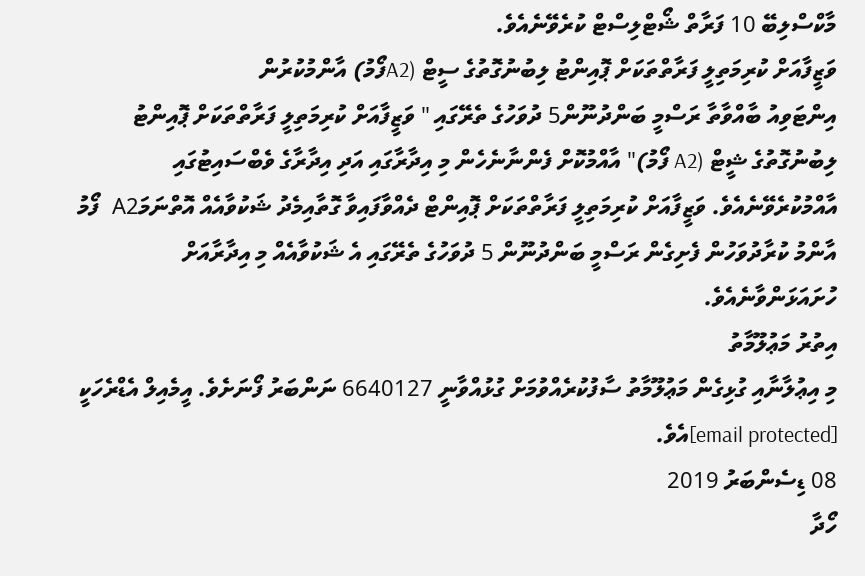މާކްސްލިބޭ 10 ފަރާތް ޝޯޓްލިސްޓް ކުރެވޭނެއެވެ.
ވަޒީފާއަށް ކުރިމަތިލީ ފަރާތްތަކަށް ޕޮއިންޓު ލިބުނުގޮތުގެ ސީޓް (A2ފޯމު) އާންމުކުރުން
އިންޓަވިއު ބާއްވާތާ ރަސްމީ ބަންދުނޫން5 ދުވަހުގެ ތެރޭގައި " ވަޒީފާއަށް ކުރިމަތިލީ ފަރާތްތަކަށް ޕޮއިންޓު ލިބުނުގޮތުގެ ޝީޓް (A2 ފޯމު)" އާއްމުކޮށް ފެންނާނެހެން މި އިދާރާގައި އަދި އިދާރާގެ ވެބްސައިޓުގައި އާއްމުކުރެވޭނެއެވެ. ވަޒީފާއަށް ކުރިމަތިލީ ފަރާތްތަކަށް ޕޮއިންޓް ދެއްވާފައިވާ ގޮތާއިމެދު ޝަކުވާއެއް އޮތްނަމަA2  ފޯމު އާންމު ކުރާދުވަހުން ފެށިގެން ރަސްމީ ބަންދުނޫން 5 ދުވަހުގެ ތެރޭގައި އެ ޝަކުވާއެއް މި އިދާރާއަށް ހުށައަޅަންވާނެއެވެ.
އިތުރު މަޢުލޫމާތު
މި އިޢުލާނާއި ގުޅިގެން މަޢުލޫމާތު ސާފުކުރެއްވުމަށް ގުޅުއްވާނީ 6640127 ނަންބަރު ފޯނަށެވެ. އީމެއިލް އެޑްރެހަކީ [email protected]އެވެ.
08 ޑިސެންބަރު 2019
ހޯދާ